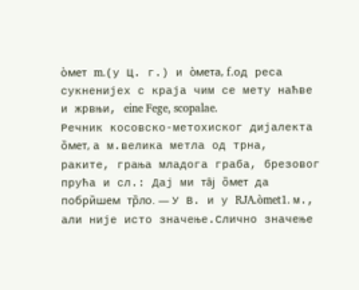о̀мет m.(у Ц. г.) и о̀мета, f.од реса сукненијех с краја чим се мету наћве и жрвњи, eine Fege, scopalae.
Речник косовско-метохиског дијалекта
о̏мет, а м.велика метла од трна, раките, грања младога граба, брезовог прућа и сл.: Дај ми та̑ј о̏мет да побри̏шем тр̏ло. — У В. и у RJA.òmet1. м., али није исто значење.Слично значење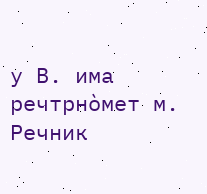у В. има речтрнòмет м.
Речник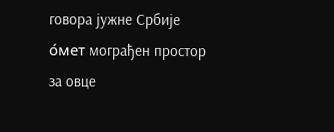говора јужне Србије
о́мет мограђен простор за овце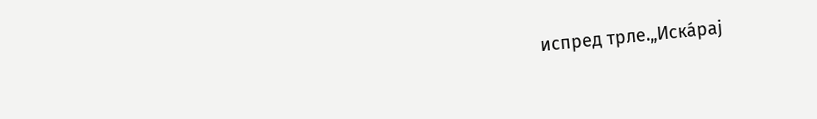испред трле.„Иска́рај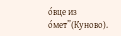о́вце из о́мет”(Куново).